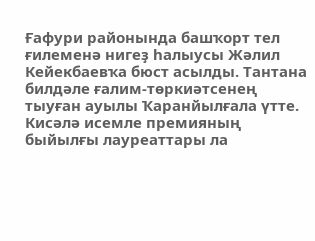Ғафури районында башҡорт тел ғилеменә нигеҙ һалыусы Жәлил Кейекбаевҡа бюст асылды. Тантана билдәле ғалим-төркиәтсенең тыуған ауылы Ҡаранйылғала үтте. Кисәлә исемле премияның быйылғы лауреаттары ла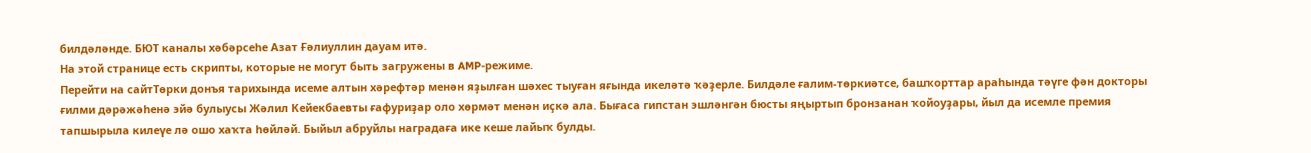билдәләнде. БЮТ каналы хәбәрсеһе Азат Ғәлиуллин дауам итә.
На этой странице есть скрипты, которые не могут быть загружены в AMP-режиме.
Перейти на сайтТөрки донъя тарихында исеме алтын хәрефтәр менән яҙылған шәхес тыуған яғында икеләтә ҡәҙерле. Билдәле ғалим-төркиәтсе, башҡорттар араһында тәүге фән докторы ғилми дәрәжәһенә эйә булыусы Жәлил Кейекбаевты ғафуриҙар оло хөрмәт менән иҫкә ала. Бығаса гипстан эшләнгән бюсты яңыртып бронзанан ҡойоуҙары, йыл да исемле премия тапшырыла килеүе лә ошо хаҡта һөйләй. Быйыл абруйлы наградаға ике кеше лайыҡ булды.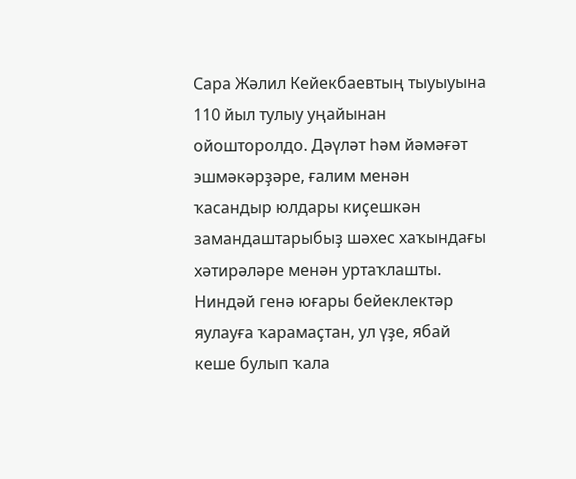Сара Жәлил Кейекбаевтың тыуыуына 110 йыл тулыу уңайынан ойошторолдо. Дәүләт һәм йәмәғәт эшмәкәрҙәре, ғалим менән ҡасандыр юлдары киҫешкән замандаштарыбыҙ шәхес хаҡындағы хәтирәләре менән уртаҡлашты. Ниндәй генә юғары бейеклектәр яулауға ҡарамаҫтан, ул үҙе, ябай кеше булып ҡала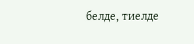белде, тиелде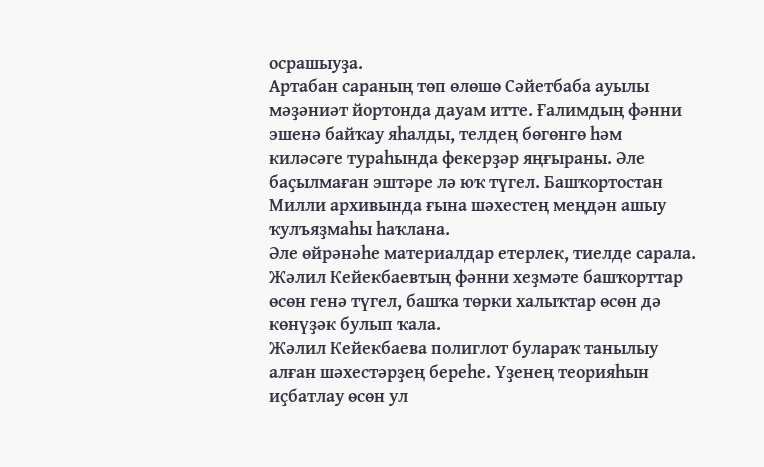осрашыуҙа.
Артабан сараның төп өлөшө Сәйетбаба ауылы мәҙәниәт йортонда дауам итте. Ғалимдың фәнни эшенә байҡау яһалды, телдең бөгөнгө һәм киләсәге тураһында фекерҙәр яңғыраны. Әле баҫылмаған эштәре лә юҡ түгел. Башҡортостан Милли архивында ғына шәхестең меңдән ашыу ҡулъяҙмаһы һаҡлана.
Әле өйрәнәһе материалдар етерлек, тиелде сарала. Жәлил Кейекбаевтың фәнни хеҙмәте башҡорттар өсөн генә түгел, башҡа төрки халыҡтар өсөн дә көнүҙәк булып ҡала.
Жәлил Кейекбаева полиглот булараҡ танылыу алған шәхестәрҙең береһе. Үҙенең теорияһын иҫбатлау өсөн ул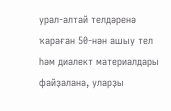урал-алтай телдәренә ҡараған 50-нән ашыу тел һәм диалект материалдары файҙалана, уларҙы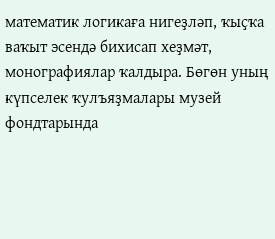математик логикаға нигеҙләп, ҡыҫҡа ваҡыт эсендә бихисап хеҙмәт, монографиялар ҡалдыра. Бөгөн уның күпселек ҡулъяҙмалары музей фондтарында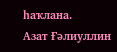һаҡлана.
Азат Ғәлиуллин